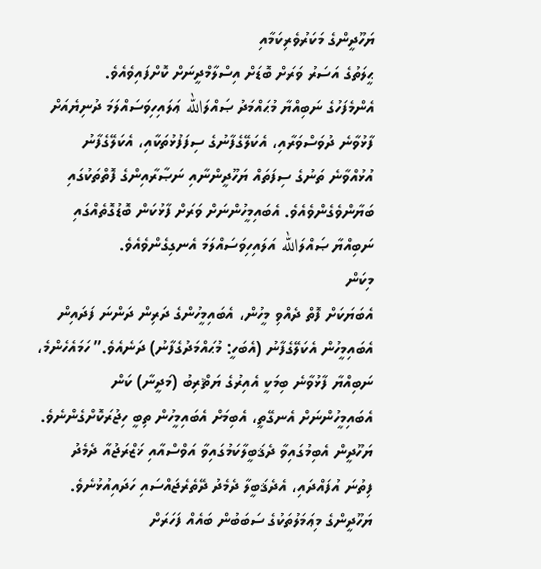ޔަހޫދީންގެ މަކަރުވެރިކަމާއި
ޙީލަތުގެ އަސަރު ވަރަށް ބޮޑަށް އިސްލާމްދީނަށް ކޮށްފައިވެއެވެ.
އެންމެފަހުގެ ނަބިއްޔާ މުޙައްމަދު ޞައްލަالله ޢަލައިހިވަސައްލަމަ ދުނިޔެއަށް
ފާޅުވާނެ ދުވަސްވަރާއި، އެކަލޭގެފާނުގެ ސިފަފުޅުތަކާއި، އެކަލޭގެފާނު
އުޅުއްވާނެ ތަނުގެ ސިފަތައް ޔަހޫދީންނާއި ނަޞާރާއިންގެ ފޮތްތަކުގައި
ބަޔާންވެގެންވެއެވެ. އެބައިމީހުންނަށް ވަރަށް ފާޅުކަން ބޮޑުގޮތެއްގައި
ނަބިއްޔާ ޞައްލަالله އަލައިހިވަސައްލަމަ އެނގިގެންވެއެވެ.
މިކަން
އެބަޔަކަށް ފޮތް ދެއްވި މީހުން، އެބައިމީހުންގެ ދަރިން ދަންނަ ފަދައިން
އެބައިމީހުން އެކަލޭގެފާނު (އެބަހީ: މުޙައްމަދުގެފާނު) ދަނެއެވެ.” ހަމައެހެންމެ،
ނަބިއްޔާ ފާޅުވާނެ ބިމަކީ އެއިރުގެ ޔަޘްރިބު (މަދީނާ) ކަން
އެބައިމީހުންނަށް އެނގޭތީ، އެބިމަށް އެބައިމީހުން ތިބީ ހިޖުރަކޮށްގެންނެވެ.
ޔަހޫދީން އެބިމުގައިވާ ދެޤަބީލާކަމުގައިވާ އަވްސްއާއި ޚަޒްރަޖުއާ ދެމެދު
ފިތުނަ އުފައްދައި، އެދެޤަބީލާ ދެމެދު ދޭތެރެޖައްސައި ހަދައިއުޅުނެވެ.
ޔަހޫދީންގެ މިޢަމަލުތަކުގެ ސަބަބުން ބައެއް ފަހަރަށް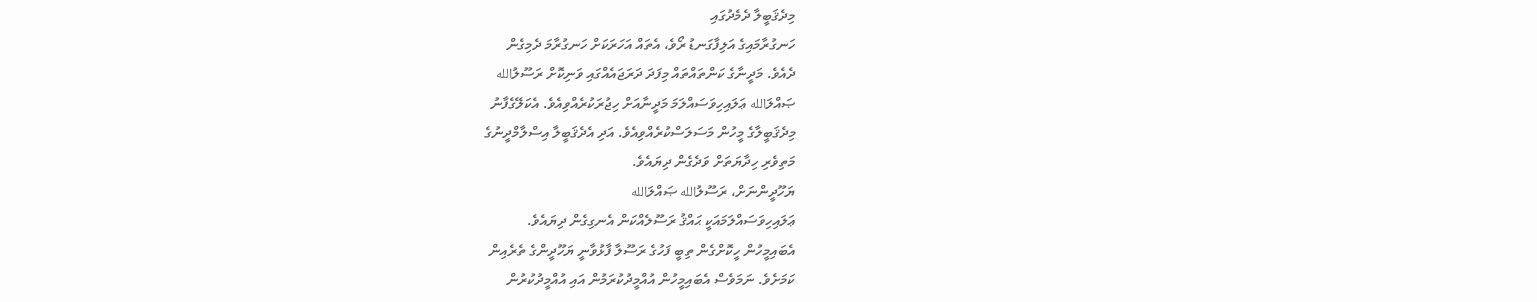މިދެޤަބީލާ ދެމެދުގައި
ހަނގުރާމައިގެ އަލިފާގަނޑު ރޯވެ، އެތައް އަހަރަކަށް ހަނގުރާމަ ދެމިގެން
ދެއެވެ. މަދީނާގެ ކަންތައްތައް މިފަދަ ދަރަޖައެއްގައި ވަނިކޮށް ރަސޫލުالله
ޞައްލަالله ޢަލައިހިވަސައްލަމަ މަދީނާއަށް ހިޖުރަކުރެއްވިއެވެ. އެކަލޭގެފާނު
މިދެޤަބީލާގެ މީހުން މަސަލަސްކުރެއްވިއެވެ. އަދި އެދެޤަބީލާ އިސްލާމްދީނުގެ
މަތިވެރި ހިދާޔަތަށް ވަދެގެން ދިޔައެވެ.
ޔަހޫދީންނަށް، ރަސޫލުالله ޞައްލަالله
ޢަލައިހިވަސައްލަމައަކީ ޙައްޤު ރަސޫލެއްކަން އެނގިގެން ދިޔައެވެ.
އެބައިމީހުން ހީކޮށްގެން ތިބީ ފަހުގެ ރަސޫލާ ފާޅުވާނީ ޔަހޫދީންގެ ތެރެއިން
ކަމަށެވެ. ނަމަވެސް އެބައިމީހުން އުއްމީދުކުރަމުން އައި އުއްމީދުކުރުން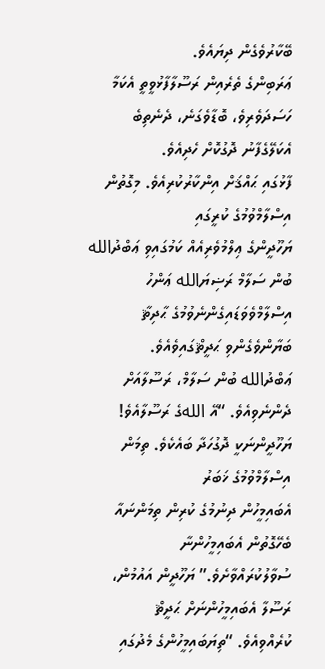ބޭކާރުވެގެން ދިޔައެވެ.
ޢަރަބިންގެ ތެރެއިން ރަސޫލާފާޅުވީތީ އެކަމާ
ހަސަދަވެރިވެ، ބޮޑާވެގަނެ، ދެނެތިބެ އެކަލޭގެފާނު ދޮގުކޮށް ހެދިއެވެ.
ފާޅުގައި ޙައްޤަށް އިންކާރުކުރިއެވެ. މިގޮތުން އިސްލާމްވުމުގެ ކުރީގައި
ޔަހޫދީންގެ ޢިލްމުވެރިއެއް ކަމުގައިވި ޢަބްދުالله ބުން ސަލާމް ރަޟިޔަالله ޢަންހު
އިސްލާމްވެވަޑައިގެންނެވުމުގެ ޙާދިޘާ ބަޔާންވެގެންވި ޙަދީޘްގައިވެއެވެ.
ޢަބްދުالله ބުން ސަލާމް، ރަސޫލާއަށް ދެންނެވިއެވެ. “އޭ اللهގެ ރަސޫލާއެވެ!
ޔަހޫދީންނަކީ ދޮގުހަދާ ބައެކެވެ. ތިމަން އިސްލާމްވުމުގެ ޚަބަރު
އެބައިމީހުން ދިނުމުގެ ކުރިން ތިމަންނައާ ބެހޭގޮތުން އެބައިމީހުންނާ
ސުވާލުކުރައްވާށެވެ.” ޔަހޫދީން އައުމުން، ރަސޫލާ އެބައިމީހުންނަށް ޙަދީޘް
ކުރެއްވިއެވެ. “ތިޔަބައިމީހުންގެ މެދުގައި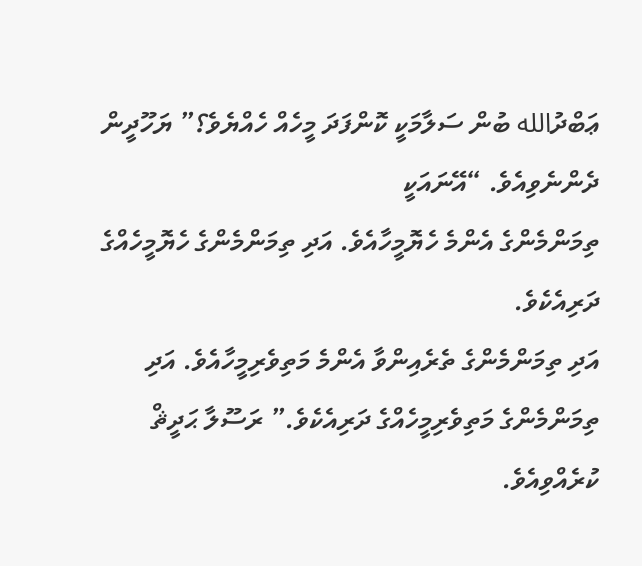ޢަބްދުالله ބުން ސަލާމަކީ ކޮންފަދަ މީހެއް ހެއްޔެވެ؟” ޔަހޫދީން ދެންނެވިއެވެ. “އޭނައަކީ
ތިމަންމެންގެ އެންމެ ހެޔޮމީހާއެވެ. އަދި ތިމަންމެންގެ ހެޔޮމީހެއްގެ
ދަރިއެކެވެ.
އަދި ތިމަންމެންގެ ތެރެއިންވާ އެންމެ މަތިވެރިމީހާއެވެ. އަދި
ތިމަންމެންގެ މަތިވެރިމީހެއްގެ ދަރިއެކެވެ.” ރަސޫލާ ޙަދީޘް ކުރެއްވިއެވެ.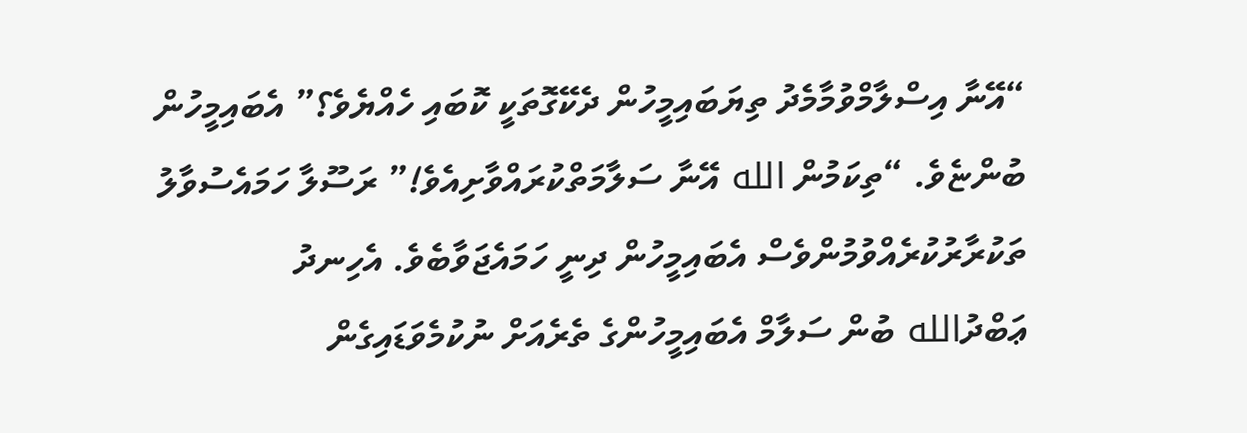“އޭނާ އިސްލާމްވުމާމެދު ތިޔަބައިމީހުން ދެކޭގޮތަކީ ކޮބައި ހެއްޔެވެ؟” އެބައިމީހުން
ބުންޏެވެ. “ތިކަމުން الله އޭނާ ސަލާމަތްކުރައްވާށިއެވެ!” ރަސޫލާ ހަމައެސުވާލު
ތަކުރާރުކުރެއްވުމުންވެސް އެބައިމީހުން ދިނީ ހަމައެޖަވާބެވެ. އެހިނދު
ޢަބްދުالله ބުން ސަލާމް އެބައިމީހުންގެ ތެރެއަށް ނުކުމެވަޑައިގެން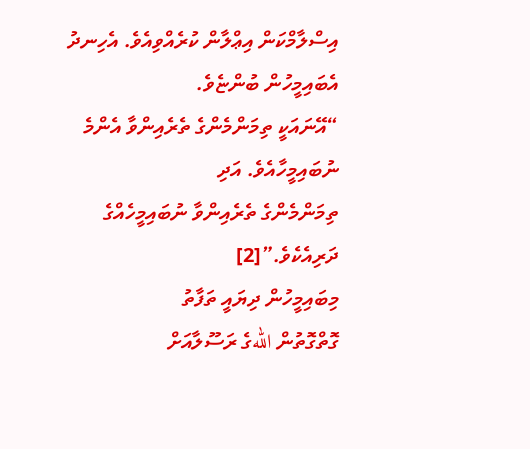އިސްލާމްކަން އިޢްލާން ކުރެއްވިއެވެ. އެހިނދު އެބައިމީހުން ބުންޏެވެ.
“އޭނައަކީ ތިމަންމެންގެ ތެރެއިންވާ އެންމެ ނުބައިމީހާއެވެ. އަދި
ތިމަންމެންގެ ތެރެއިންވާ ނުބައިމީހެއްގެ ދަރިއެކެވެ.”[2]
މިބައިމީހުން ދިޔައީ ތަފާތު
ގޮތްގޮތުން اللهގެ ރަސޫލާއަށް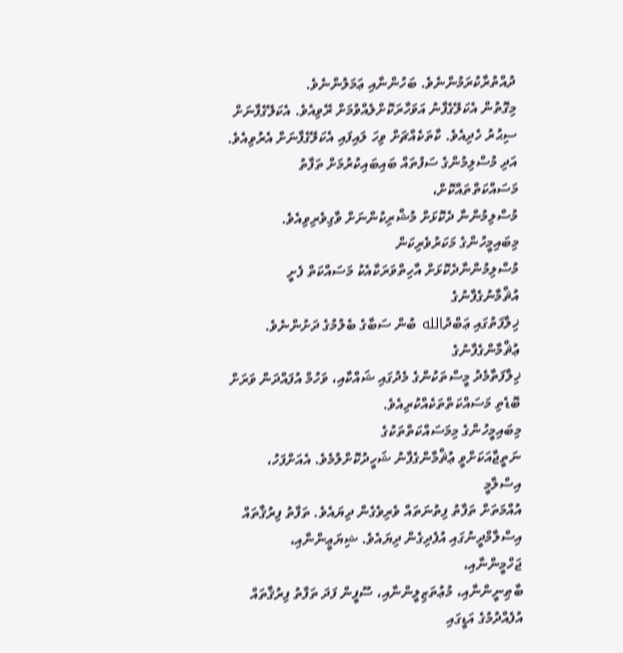ދުއްތުރާކުރަމުންނެވެ. ބަހުންނާއި ޢަމަލުންނެވެ.
މިގޮތުން އެކަލޭގެފާނު އަވަހާރަކޮށްލެއްވުމަށް ރޭވިއެވެ. އެކަލޭގެފާނަށް
ސިޙުރު ހެދިއެވެ. ކާތަކެއްޗަށް ވިހަ ލައިފައި އެކަލޭގެފާނަށް އެރުވިއެވެ.
އަދި މުސްލިމުންގެ ސަފުތައް ބައިބައިކުރުމަށް ތަފާތު މަސައްކަތްތައްކޮށް،
މުސްލިމުންނާ ދެކޮޅަށް މުޝްރިކުންނަށް ވާގިވެރިވިއެވެ.
މިބައިމީހުންގެ މަކަރުވެރިކަން
މުސްލިމުންނާދެކޮޅަށް އާހިތްވަރަކާއެކު މަސައްކަތް ފެށީ އުޘްމާނުގެފާނުގެ
ޚިލާފަތުގައި ޢަބްދުالله ބުން ސަބާގެ ބެލުމުގެ ދަށުންނެވެ. ޢުޘްމާންގެފާނުގެ
ޚިލާފަތާމެދު މީސްތަކުންގެ މެދުގައި ޝައްކާއި، ވަހުމް އުފައްދަން ވަރަށް
ބޮޑެތި މަސައްކަތްތަކެއްކުރިއެވެ.
މިބައިމީހުންގެ މިމަސައްކަތްތަކުގެ
ނަތީޖާއަކަށްވީ ޢުޘްމާންގެފާނު ޝަހީދުކޮށްލުމެވެ. އެއަށްފަހު، އިސްލާމީ
އުއްމަތަށް ތަފާތު ފިތުނަތައް ވެރިވެގެން ދިޔައެވެ. ތަފާތު ފިރުޤާތައް
އިސްލާމްދީނުގައި އުފެދިގެން ދިޔައެވެ. ޝިޔަޢީންނާއި، ޖަހްމީންނާއި،
ބާޠިނީންނާއި، މުޢުތަޒިލީންނާއި، ސޫފީން ފަދަ ތަފާތު ފިރުޤާތައް
އުފެއްދުމުގެ އަޑީގައި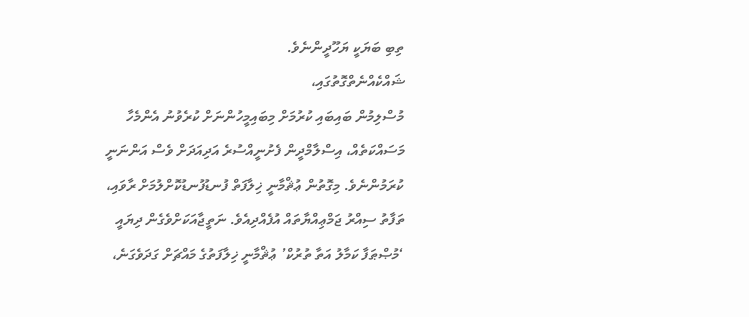ތިބި ބަޔަކީ ޔަހޫދީންނެވެ.
ޝައްކެއްނެތްގޮތުގައި،
މުސްލިމުން ބައިބައި ކުރުމަށް މިބައިމީހުންނަށް ކުރެވުނު އެންމެހާ
މަސައްކަތެއް، އިސްލާމްދީން ފެށުނީއްސުރެ އަދިއަދަށް ވެސް އަންނަނީ
ކުރަމުންނެވެ. މިގޮތުން ޢުޘްމާނީ ޚިލާފަތް ފުނޑުފުނޑުކޮށްލުމަށް ރާވައި،
ތަފާތު ސިއްރު ޖަމްޢިއްޔާތައް އުފެއްދިއެވެ. ނަތީޖާއަކަށްވެގެން ދިޔައީ
‘މުޞްޠަފާ ކަމާލު އަތާ ތުރުކް’ ޢުޘްމާނީ ޚިލާފަތުގެ މައްޗަށް ގަދަވެގަނެ،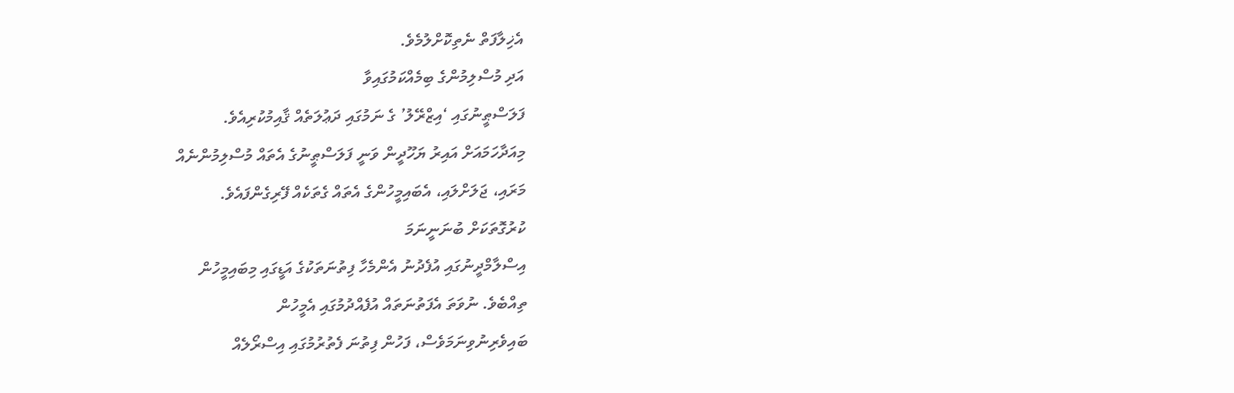އެޚިލާފަތް ނެތިކޮށްލުމެވެ.
އަދި މުސްލިމުންގެ ބިމެއްކަމުގައިވާ
ފަލަސްޠީނުގައި ‘އިޒްރޭލު’ ގެ ނަމުގައި ދަޢުލަތެއް ޤާއިމުކުރިއެވެ.
މިއަދާހަމައަށް އައިރު ޔަހޫދީން ވަނީ ފަލަސްޠީނުގެ އެތައް މުސްލިމުންނެއް
މަރައި، ޖަލަށްލައި، އެބައިމީހުންގެ އެތައް ގެތަކެއް ފޭރިގެންފައެވެ.
ކުރުގޮތަކަށް ބުނަނީނަމަ
އިސްލާމްދީނުގައި އުފެދުނު އެންމެހާ ފިތުނަތަކުގެ އަޑީގައި މިބައިމީހުން
ތިއްބެވެ. ނުވަތަ އެފަތުނަތައް އުފެއްދުމުގައި އެމީހުން
ބައިވެރިނުވިނަމަވެސް، ފަހުން ފިތުނަ ފެތުރުމުގައި އިސްރޯލެއް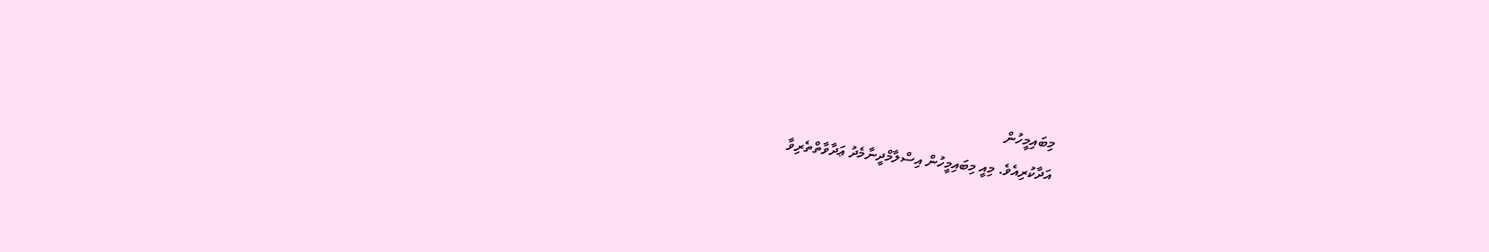މިބައިމީހުން
އަދާކުރިއެވެ. މިއީ މިބައިމީހުން އިސްލާމްދީނާމެދު ޢަދާވާތްތެރިވާ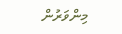މިންވަރުން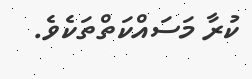ކުރާ މަސައްކަތްތަކެވެ.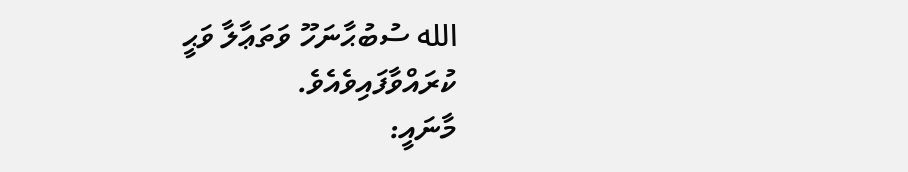الله ސުބުޙާނަހޫ ވަތަޢާލާ ވަޙީ
ކުރައްވާފައިވެއެވެ.
މާނައީ: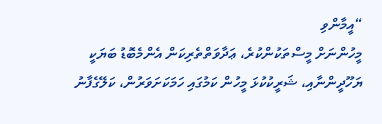“އީމާންވި
މީހުންނަށް މީސްތަކުންކުރެ، ޢަދާވަތްތެރިކަން އެންމެބޮޑު ބަޔަކީ
ޔަހޫދީންނާއި، ޝަރީކުކުޅަ މީހުން ކަމުގައި ހަމަކަށަވަރުން، ކަލޭގެފާނު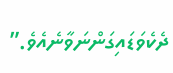ދެކެވަޑައިގަންނަވާނެއެވެ.”